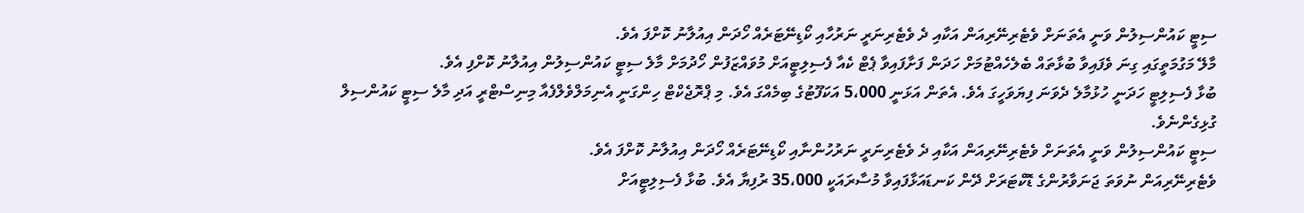ސިޓީ ކައުންސިލުން ވަނީ އެތަނަށް ވެޓެރިނޭރިއަން އަކާއި ދެ ވެޓެރިނަރީ ނަރުހާއި ކޯޑިނޭޓަރެއް ހޯދަން އިއުލާނު ކޮށްފަ އެވެ.
މާލޭ މަގުމަތީގައި ގިނަ ވެފައިވާ ބުޅާތައް ބެލެހެއްޓުމަށް ހަދަން ފަށާފައިވާ ޕެޓް ކެއާ ފެސިލިޓީއަށް މުވައްޒަފުން ހޯދުމަށް މާލެ ސިޓީ ކައުންސިލުން އިއުލާނު ކޮށްފި އެވެ.
ބުޅާ ފެސިލިޓީ ހަދަނީ ހުޅުމާލެ ދެވަނަ ފިޔަވަހީގަ އެވެ. އެތަން އަޅަނީ 5،000 އަކަފޫޓުގެ ބިމެއްގަ އެވެ. މި ޕްރޮޖެކްޓް ހިންގަނީ އެނިމަލްވެލްފެއާ މިނިސްޓްރީ އަދި މާލެ ސިޓީ ކައުންސިލް ގުޅިގެންނެވެ.
ސިޓީ ކައުންސިލުން ވަނީ އެތަނަށް ވެޓެރިނޭރިއަން އަކާއި ދެ ވެޓެރިނަރީ ނަރުހުންނާއި ކޯޑިނޭޓަރެއް ހޯދަން އިއުލާނު ކޮށްފަ އެވެ.
ވެޓެރިނޭރިއަން ނުވަތަ ޖަނަވާރުންގެ ޑޮކްޓަރަށް ދޭން ކަނޑައަޅާފައިވާ މުސާރައަކީ 35،000 ރުފިޔާ އެވެ. ބުޅާ ފެސިލިޓީއަށް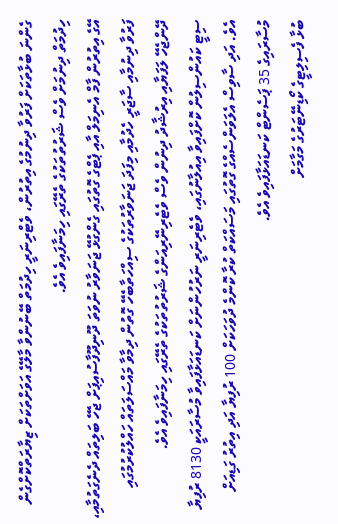ގެންނަ ބުޅާތަކަށް ފަރުވާ ދިނުމުގެ އިތުރުން، ވެޓްރިނަރީ ހިދުމަތް ބޭނުންވާ މާލޭގެ އަވަށްތަކަށް ޒިޔާރަތްކޮށްގެން ހިދުމަތް ދިނުމަށް ވެސް ޝަރުތުތަކުގެ ތެރޭގައި ހިމަނާފައިވެ އެވެ.
އޭގެ އިތުރުން ފާމް އެނިމަލް އާއި ޕެޓްގެ ގޮތުގައި ގެންގުޅޭ ޖަނަވާރު ނުވަތަ ދޫނިދޫފާސުއިޕަށް ޖެހޭ ބަލިތައް ދެނެގަތުމާއި، ފަރުވާ ދިނުމާއި ސާޖަރީ ހެދުމާއި މިފަދަ ޖަނަވާރުތަކުގެ ސިއްހަތާބެހޭ ގޮތުން ދިމާވާ މައްސަލަތައް ހައްލުކުރުމުގައި ދޭންޖެހޭ ލަފަޔާއި އިރުޝާދު ދިނުން ވެސް ވެޓެރިނޭރިއަންގެ ޝަރުތުތަކުގެ ތެރޭގައި ހިމަނާފައިވެ އެވެ.
ސިޓީ ކައުންސިލުން ކޮށްފައިވާ އިއުލާނުގައި، ވެޓެރިނަރީ ނަރުހުންނަށް ކަނޑައަޅާފައިވާ މުސާރައަކީ 8130 ރުފިޔާ އެވެ. އަދި ސާވިސް އެލަވަންސެއްގެ ގޮތުގައި މަސައްކަތް ކުރާ ކޮންމެ ދުވަހަކަށް 100 ރުފިޔާ އަދި އިތުރު ގަޑިއަށް މުސާރައިގެ 35 ޕަސެންޓް ކަނޑައަޅާފައިވެ އެވެ.
ބުޅާ ފެސިލިޓީގެ ކޯޑިނޭޓަރުގެ މަގާމަށް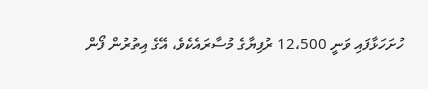ހުށަހަޅާފައި ވަނީ 12،500 ރުފިޔާގެ މުސާރައެކެވެ، އޭގެ އިތުރުން ފޯން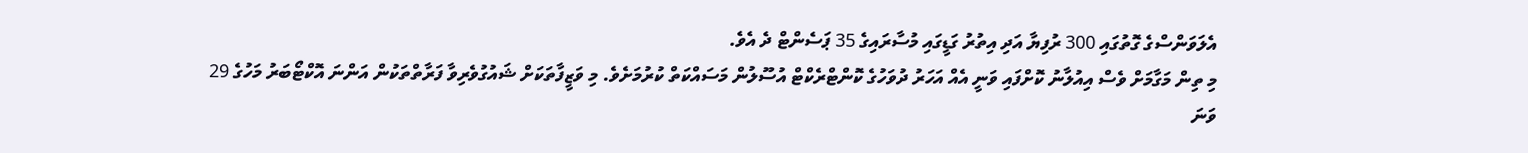އެލަވަންސްގެ ގޮތުގައި 300 ރުފިޔާ އަދި އިތުރު ގަޑީގައި މުސާރައިގެ 35 ޕަސެންޓް ދެ އެވެ.
މި ތިން މަގާމަށް ވެސް އިއުލާނު ކޮށްފައި ވަނީ އެއް އަހަރު ދުވަހުގެ ކޮންޓްރެކްޓް އުސޫލުން މަސައްކަތް ކުރުމަށެވެ. މި ވަޒީފާތަކަށް ޝައުގުވެރިވާ ފަރާތްތަކުން އަންނަ އޮކްޓޯބަރު މަހުގެ 29 ވަނަ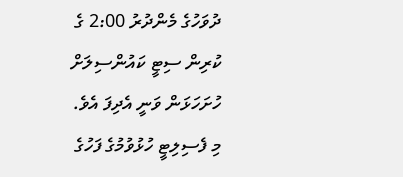ދުވަހުގެ މެންދުރު 2:00 ގެ ކުރިން ސިޓީ ކައުންސިލަށް ހުށަހަޅަން ވަނީ އެދިފަ އެވެ.
މި ފެސިލިޓީ ހުޅުވުމުގެ ފަހުގެ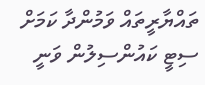ތައްޔާރީތައް ވަމުންދާ ކަމަށް ސިޓީ ކައުންސިލުން ވަނީ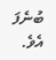ބުނެފަ އެވެ.